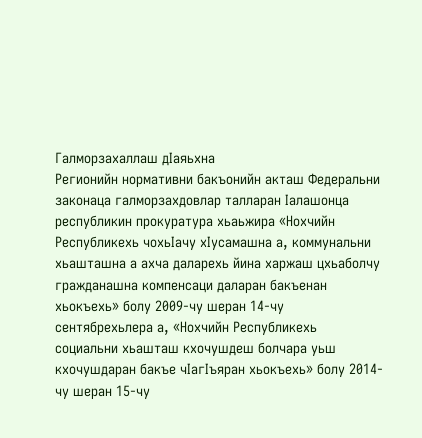Галморзахаллаш дIаяьхна
Регионийн нормативни бакъонийн акташ Федеральни законаца галморзахдовлар талларан Iалашонца республикин прокуратура хьаьжира «Нохчийн Республикехь чохьIачу хIусамашна а, коммунальни хьашташна а ахча даларехь йина харжаш цхьаболчу гражданашна компенсаци даларан бакъенан хьокъехь» болу 2009-чу шеран 14-чу сентябрехьлера а, «Нохчийн Республикехь социальни хьашташ кхочушдеш болчара уьш кхочушдаран бакъе чIагIъяран хьокъехь» болу 2014-чу шеран 15-чу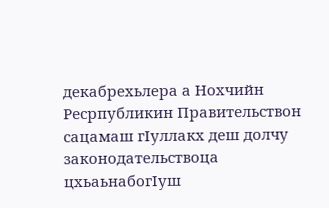декабрехьлера а Нохчийн Ресрпубликин Правительствон сацамаш гIуллакх деш долчу законодательствоца цхьаьнабогIуш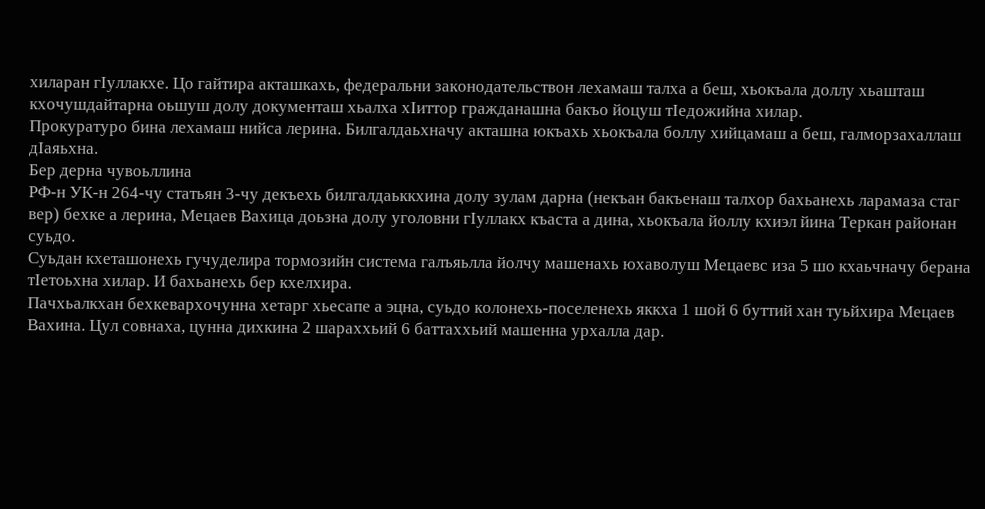хиларан гIуллакхе. Цо гайтира акташкахь, федеральни законодательствон лехамаш талха а беш, хьокъала доллу хьашташ кхочушдайтарна оьшуш долу документаш хьалха хIиттор гражданашна бакъо йоцуш тIедожийна хилар.
Прокуратуро бина лехамаш нийса лерина. Билгалдаьхначу акташна юкъахь хьокъала боллу хийцамаш а беш, галморзахаллаш дIаяьхна.
Бер дерна чувоьллина
РФ-н УК-н 264-чу статьян 3-чу декъехь билгалдаьккхина долу зулам дарна (некъан бакъенаш талхор бахьанехь ларамаза стаг вер) бехке а лерина, Мецаев Вахица доьзна долу уголовни гIуллакх къаста а дина, хьокъала йоллу кхиэл йина Теркан районан суьдо.
Суьдан кхеташонехь гучуделира тормозийн система галъяьлла йолчу машенахь юхаволуш Мецаевс иза 5 шо кхаьчначу берана тIетоьхна хилар. И бахьанехь бер кхелхира.
Пачхьалкхан бехкевархочунна хетарг хьесапе а эцна, суьдо колонехь-поселенехь яккха 1 шой 6 буттий хан туьйхира Мецаев Вахина. Цул совнаха, цунна дихкина 2 шараххьий 6 баттаххьий машенна урхалла дар.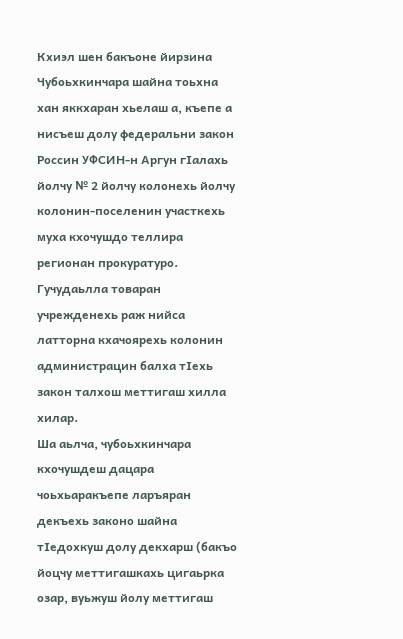Кхиэл шен бакъоне йирзина
Чубоьхкинчара шайна тоьхна хан яккхаран хьелаш а, къепе а нисъеш долу федеральни закон Россин УФСИН-н Аргун гIалахь йолчу № 2 йолчу колонехь йолчу колонин-поселенин участкехь муха кхочушдо теллира регионан прокуратуро. Гучудаьлла товаран учрежденехь раж нийса латторна кхачоярехь колонин администрацин балха тIехь закон талхош меттигаш хилла хилар.
Ша аьлча, чубоьхкинчара кхочушдеш дацара чоьхьаракъепе ларъяран декъехь законо шайна тIедохкуш долу декхарш (бакъо йоцчу меттигашкахь цигаьрка озар, вуьжуш йолу меттигаш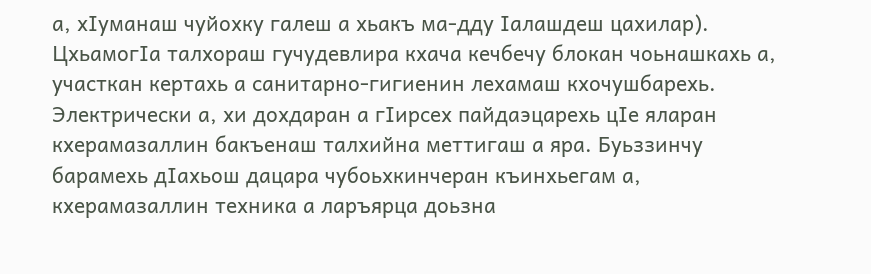а, хIуманаш чуйохку галеш а хьакъ ма-дду Iалашдеш цахилар). ЦхьамогIа талхораш гучудевлира кхача кечбечу блокан чоьнашкахь а, участкан кертахь а санитарно-гигиенин лехамаш кхочушбарехь. Электрически а, хи дохдаран а гIирсех пайдаэцарехь цIе яларан кхерамазаллин бакъенаш талхийна меттигаш а яра. Буьззинчу барамехь дIахьош дацара чубоьхкинчеран къинхьегам а, кхерамазаллин техника а ларъярца доьзна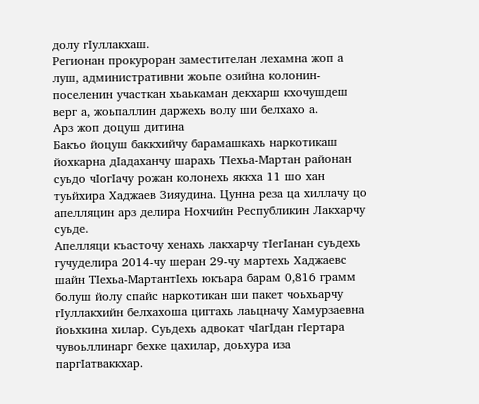долу гIуллакхаш.
Регионан прокуроран заместителан лехамна жоп а луш, административни жоьпе озийна колонин-поселенин участкан хьаькаман декхарш кхочушдеш верг а, жоьпаллин даржехь волу ши белхахо а.
Арз жоп доцуш дитина
Бакъо йоцуш баккхийчу барамашкахь наркотикаш йохкарна дIадаханчу шарахь ТIехьа-Мартан районан суьдо чIогIачу рожан колонехь яккха 11 шо хан туьйхира Хаджаев Зияудина. Цунна реза ца хиллачу цо апелляцин арз делира Нохчийн Республикин Лакхарчу суьде.
Апелляци къасточу хенахь лакхарчу тIегIанан суьдехь гучуделира 2014-чу шеран 29-чу мартехь Хаджаевс шайн ТIехьа-МартантIехь юкъара барам 0,816 грамм болуш йолу спайс наркотикан ши пакет чоьхьарчу гIуллакхийн белхахоша циггахь лаьцначу Хамурзаевна йоьхкина хилар. Суьдехь адвокат чIагIдан гIертара чувоьллинарг бехке цахилар, доьхура иза паргIатваккхар.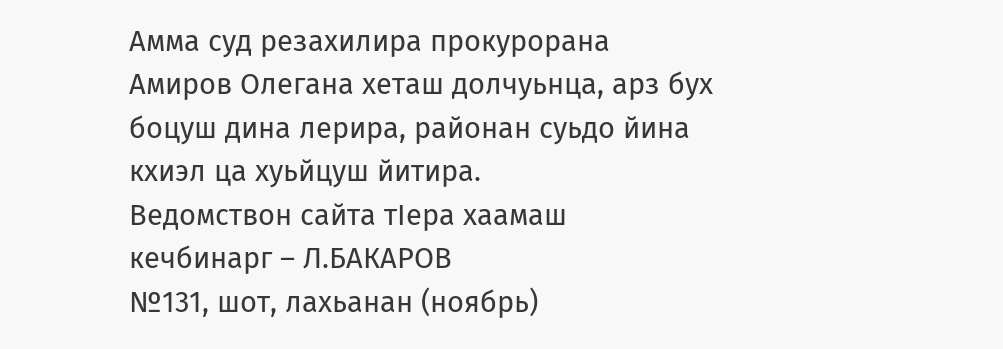Амма суд резахилира прокурорана Амиров Олегана хеташ долчуьнца, арз бух боцуш дина лерира, районан суьдо йина кхиэл ца хуьйцуш йитира.
Ведомствон сайта тIера хаамаш кечбинарг – Л.БАКАРОВ
№131, шот, лахьанан (ноябрь)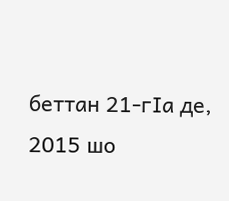беттан 21-гIа де, 2015 шо